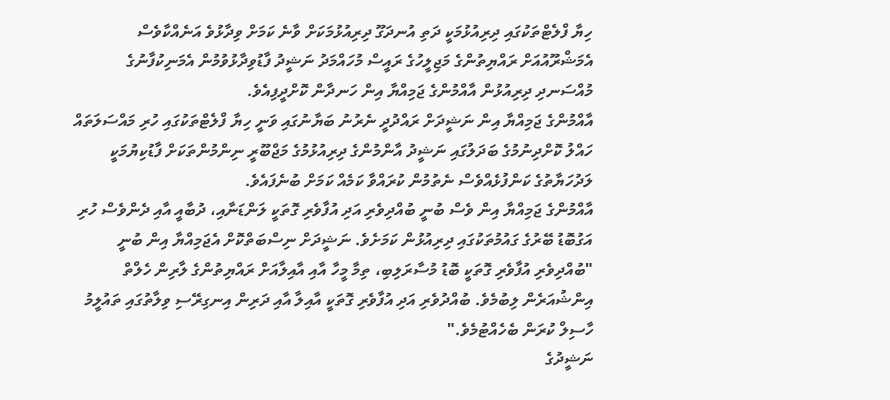ހިޔާ ފްލެޓްތަކުގައި ދިރިއުޅުމަކީ ދަތި އުނދަގޫ ދިރިއުޅުމަކަށް ވާނެ ކަމަށް ވިދާޅުވެ އަނެއްކާވެސް އެމަޝްރޫއުއަށް ރައްޔިތުންގެ މަޖިލީހުގެ ރައީސް މުހައްމަދު ނަޝީދު ފާޑުވިދާޅުވުމުން އެމަނިކުފާނުގެ މުއްސަނދި ދިރިއުޅުން އާއްމުންގެ ޖަމިއްޔާ އިން ހަނދާން ކޮށްދީފިއެވެ.
އާއްމުންގެ ޖަމިއްޔާ އިން ނަޝީދަށް ރައްދުދީ ނެރުނު ބަޔާނުގައި ވަނީ ހިޔާ ފްލެޓްތަކުގައި ހުރި މައްސަލަތައް ހައްލު ކޮށްދިނުމުގެ ބަދަލުގައި ނަޝީދު އާންމުންގެ ދިރިއުޅުމުގެ މަޖްބޫރީ ނިންމުންތަކަށް ފާޑުކިޔުމަކީ ލަދުހަޔާތުގެ ކަންފުޅެއްވެސް ނެތުމުން ކުރައްވާ ކަމެއް ކަމަށް ބުނެފައެވެ.
އާއްމުންގެ ޖަމިއްޔާ އިން ވެސް ބުނީ ބުއްދިވެރި އަދި އުފާވެރި ގޮތަކީ ލަންޑަނާއި، ދުބާއީ އާއި ދެންވެސް ހުރި އަގުބޮޑު ބޭރުގެ ގައުމުތަކުގައި ދިރިއުޅުން ކަމަށެވެ. ނަޝީދަށް ނިސްބަތްކޮށް އެޖަމިއްޔާ އިން ބުނީ "ބުއްދިވެރި އުފާވެރި ގޮތަކީ ބޮޑު މުސާރަލިބި، ތިމާ މީހާ އާއި އާއިލާއަށް ރައްޔިތުންގެ ލާރިން ހެލްތް އިންޝުއަރެން ލިބުމެވެ. ބުއްދުވެރި އަދި އުފާވެރި ގޮތަކީ އާއިލާ އާއި ދަރިން އިނގިރޭސި ވިލާތުގައި ތައުލީމު ހާސިލް ކުރަން ބެހެއްޓުމެވެ."
ނަޝީދުގެ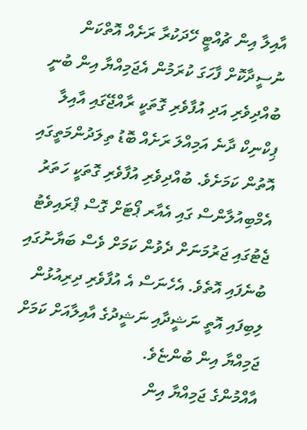އާއިލާ އިން ޗުއްޓީ ހޭދަކުރާ ރަށެއް އޮތްކަން ނުސީދާކޮށް ފާހަގަ ކުރަމުން އެޖަމިއްޔާ އިން ބުނީ ބުއްދިވެރި އަދި އުފާވެރި ގޮތަކީ ރާއްޖޭގައި އާއިލާ ޕިކްނިކް ދާނެ އަމިއްލަ ރަށެއް ބޮޑު ތިލަދުންމަތީގައި އޮތުން ކަމަށެވެ. ބުއްދިވެރި އުފާވެރި ގޮތަކީ ހަތަރު އެމްބިއުލާންސް ގައި އެއާރ ޕޯޓަށް ގޮސް ޕްރައިވެޓު ޖެޓުގައި ޖަރުމަނަށް ދެވުން ކަމަށް ވެސް ބަޔާނުގައި ބުނެފައި އޮތެވެ. އެހެނަސް އެ އުފާވެރި ދިރިއުޅުން ލިބިފައި އޮތީ ނަޝީދާއި ނަޝީދުގެ އާއިލާއަށް ކަމަށް ޖަމިއްޔާ އިން ބުންޏެވެ.
އާއްމުންގެ ޖަމިއްޔާ އިން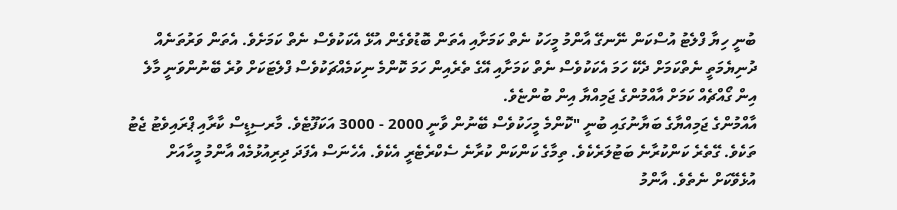ބުނީ ހިޔާ ފްލެޓު އުސްކަން ނޭނގޭ އާންމު މީހަކު ނެތް ކަމަށާއި އެތަން ބޮޑުވެގެން އުޅޭ އެކަކުވެސް ނެތް ކަމަށެވެ. އެތަން ވަރުތަނެއް ދުނިޔެމަތީ ނެތްކަމަށް ދެކޭ ހަމަ އެކަކުވެސް ނެތް ކަމަށާއި އޭގެ ތެރެއިން ހަމަ ކޮންމެ ނިކަމެއްޗަކުވެސް ފްލެޓަކަށް ވުރެ ބޭނުންވަނީ މާލެ އިން ގޯއްޗެއް ކަމަށް އާއްމުންގެ ޖަމިއްޔާ އިން ބުންޏެވެ.
އާއްމުންގެ ޖަމިއްޔާގެ ބަޔާނުގައި ބުނީ "ކޮންމެ މީހަކުވެސް ބޭނުން ވާނީ 2000 - 3000 އަކަފޫޓެވެ. މާރސިޑީސް ކާރާއި ޕްރައިވެޓު ޖެޓު ތަކެވެ. ގޭތެރެ ކަންކުރާނެ ބަޓުލަރެކެވެ. ތިމާގެ ކަންކަން ކުރާނެ ސެކްރެޓެރީ އެކެވެ. އެހެނަސް އެފަދަ ދިރިއުޅުމެއް އާންމު މީހާއަށް އުޅެވޭކަށް ނެތެވެ. އާންމު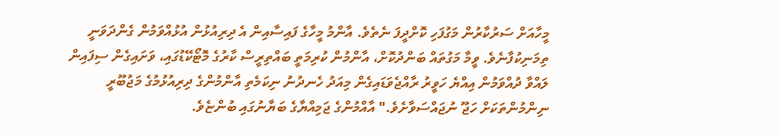މީހާއަށް ސަރުކާރުން މަގުފަހި ކޮށްދީފަ ނެތެވެ. އާންމު މީހާގެ ފައިސާއިން އެ ދިރިއުޅުން އުޅުއްވަމުން ގެންދަވަނީ ތިމަނިކުފާނެވެ. ވީމާ މަގުތައް ބަންދުކޮށް، އާންމުން ކުރިމަތީ ބައްތިރީސް ކާރުގެ މޮޓޯކޭޑުގައި، ވަށައިގެން ސިފައިން ލައްވާ ދުއްވަމުން އިއްޔެ ހަވީރު ރާއްޖެވަޑައިގެން މިއަދު ހެނދުނު ނިކަމެތި އާންމުންގެ ދިރިއުޅުމުގެ މަޖުބޫރީ ނިންމުންތަކަށް ހަޖޫ ނުޖައްސަވާށެވެ." އާއްމުންގެ ޖަމިއްޔާގެ ބަޔާނުގައި ބުންޏެވެ.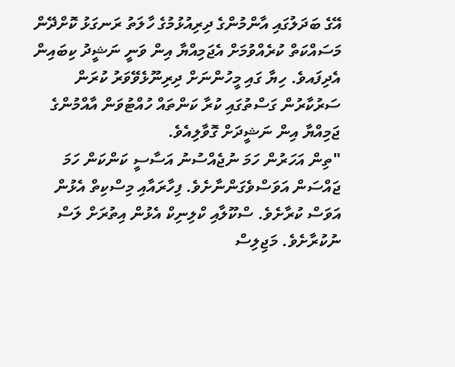އޭގެ ބަދަލުގައި އާންމުންގެ ދިރިއުޅުމުގެ ހާލަތު ރަނގަޅު ކޮށްދޭން މަސައްކަތް ކުރެއްވުމަށް އެޖަމިއްޔާ އިން ވަނީ ނަޝީދު ކިބައިން އެދިފައވެ. ހިޔާ ގައި މީހުންނަށް ދިރިނޫޅެވޭވަރު ކުރަން ސަރުކާރުން ގަސްތުގައި ކުރާ ކަންތައް ހުއްޓުވަން އާއްމުންގެ ޖަމިއްޔާ އިން ނަޝީދަށް ގޮވާލިއެވެ.
"ތިން އަހަރުން ހަމަ ނުޖެއްސުނު އަސާސީ ކަންކަން ހަމަ ޖައްސަން އަވަސްވެގަންނާށެވެ. ފިހާރައާއި މިސްކިތް އެޅުން އަވަސް ކުރާށެވެ. ސްކޫލާއި ކްލިނިކް އެޅުން އިތުރަށް ލަސް ނުކުރާށެވެ. މަޖިލިސް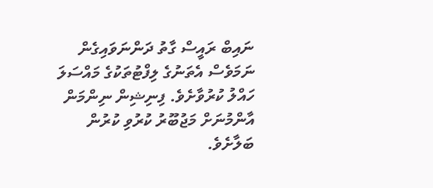ނައިބް ރައީސް ގާތު ދަންނަވައިގެން ނަމަވެސް އެތަނުގެ ލިފްޓުތަކުގެ މައްސަލަ ހައްލު ކުރުވާށެވެ. ފިނިޝިން ނިންމަން އާންމުނަށް މަޖުބޫރު ކުރުވި ކުރުން ބަލާށެވެ.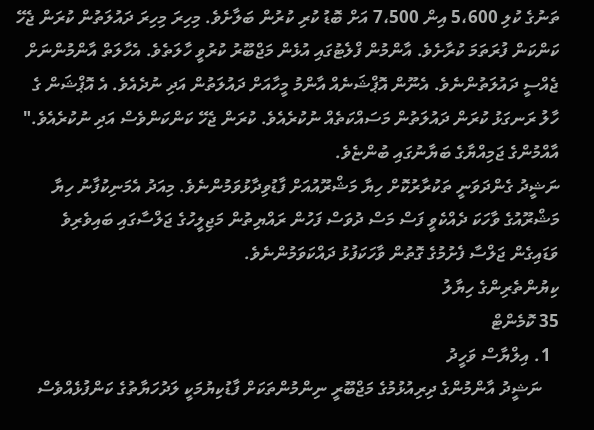ތަނުގެ ކުލި 5،600 އިން 7،500 އަށް ބޮޑު ކުރި ކުރުން ބަލާށެވެ. މިހިރަ މިހިރަ ދައުލަތުން ކުރަން ޖެހޭ ކަންކަން ފުރަތަމަ ކުރާށެވެ. އާންމުން ފްލެޓުގައި އުޅެން މަޖްބޫރު ކުރުވީ ހާލަތެވެ. އެހާލަތް އާންމުންނަށް ޖެއްސީ ދައުލަތުންނެވެ. އެނޫން އޮޕްޝަނެއް އާންމު މީހާއަށް ދައުލަތުން އަދި ނުދެއެވެ. އެ އޮޕްޝަން ގެ ހާލު ރަނގަޅު ކުރަން ދައުލަތުން މަސައްކަތެއް ނުކުރެއެވެ. ކުރަން ޖެހޭ ކަންކަންވެސް އަދި ނުކުރެއެވެ." އާއްމުންގެ ޖަމިއްޔާގެ ބަޔާނުގައި ބުންޏެވެ.
ނަޝީދު ގެންދަވަނީ ތަކުރާރުކޮށް ހިޔާ މަޝްރޫއުއަށް ފާޑުވިދާޅުވަމުންނެވެ. މިއަދު އެމަނިކުފާނު ހިޔާ މަޝްރޫއުގެ ވާހަކަ ދެއްކެވީ ފަސް މަސް ދުވަސް ފަހުން ރައްޔިތުން މަޖިލީހުގެ ޖަލްސާގައި ބައިވެރިވެ ވަޑައިގެން ޖަލްސާ ފެށުމުގެ ގޮތުން ވާހަކަފުޅު ދައްކަވަމުންނެވެ.
ކިޔުންތެރިންގެ ހިޔާލު
35 ކޮމެންޓް
  1. އިލްޔާސް ވަހީދު
    ނަޝީދު އާންމުންގެ ދިރިއުޅުމުގެ މަޖްބޫރީ ނިންމުންތަކަށް ފާޑުކިޔުމަކީ ލަދުހަޔާތުގެ ކަންފުޅެއްވެސް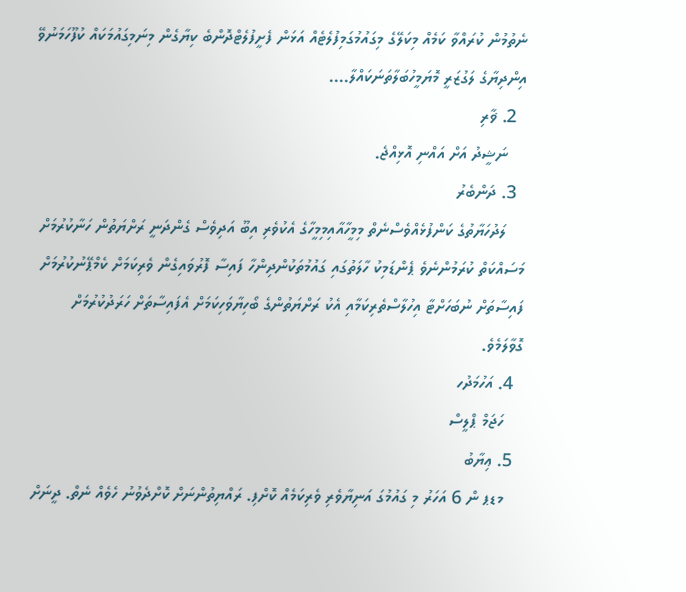ނެތުމުން ކުރައްވާ ކަމެއް މިކަލޭގެ މިގައުމުގަމިފުލެޓެއް އަޅަން ފެށީފުލެޓްދޮންބެ ކިޔާގެން މިނަމިގައުމަކައް ކުފޫހަމަނުވޭ އިންދިޔާގެ ލަގުޒަރީ މޮޔަމީހުބަލާތަނަކައްލާ....
  2. ޥާރި
    ނަޝީދު އަށް އައްނި އޮޅިއްޖެ.
  3. ދަންބެރު
    ލަދުހަޔާތުގެ ކަންފުޅެއްވެސްނެތް މިމީހާއާއިމިމީހާގެ އެކުވެރި އިބޫ އަދިވެސް ގެންދަނީ ރަށްޔަތުން ހަނާކުރުމަށް މަސައްކަތް ކުރަމުންނެވެ ޕެންޑަމިކު ހާލަތުގައި ގައުމުތަކުންދިންހާ ފައިސާ ފޮރުވައިގެން ވެރިކަމަށް ކެމްޕޭނުކުރުމަށް ފައިސާތަށް ނުބަހަށްޓާ އިހުލާސްތެރިކަމާއި އެކު ރަށްޔަތުންގެ ބޯހިޔާވަހިކަމަށް އެފައިސާތަށް ހަރަދުކުރުމަށް ގޮވާލަމެވެ.
  4. އަހުމަދުހ
    ހަޖަމް ޕްލީސް
  5. ޢިޔާބު
    މޑޕ ން 6 އަހަރު މި ގައުމުގަ އަނިޔާވެރި ވެރިކަމެއް ކޮށްފި. ރައްޔިތުންނަށް ކޮށްދެވުނު ހެވެއް ނެތް. ދީނަށް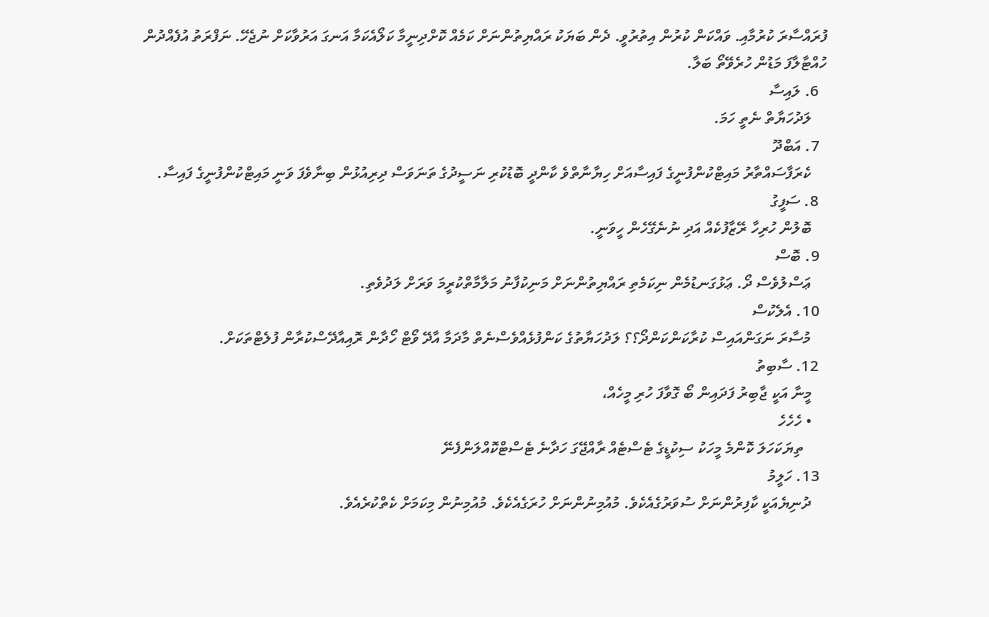ފުރައްސާރަ ކުރުމާއި. ވައްކަން ކުރުން އިތުރުވީ. ދެން ބަޔަކު ރައްޔިތުންނަށް ކަމެއް ކޮށްދިނީމާ ކަލޯއެކަމާ އަނގަ އަރުވާކަށް ނުޖެހޭ. ނަފްރަތު އުފެއްދުން ހުއްޓާލާފަ މަޑުން ހުރެވޭތޯ ބަލާ.
  6. ލައިސާ
    ލަދުހަޔާތް ނެތީ ހަމަ.
  7. އަބްދޫ
    ކެރަފާސައްތާރު މައިޓްކުންފުނީގެ ފައިސާއަށް ހިޔާނާތްވެ ކާންދީ ބޮޑުކުރި ނަސީދުގެ ތަނަވަސް ދިރިއުޅުން ބިނާވެފަ ވަނީ މައިޓްކުންފުނީގެ ފައިސާ.
  8. ސަފީގު
    ބޮލުން ހުރިހާ ރޭޒާފުކެއް އަދި ނުނެގޭހެން ހީވަނީ.
  9. ބޮސް
    ޢަސްލުވެސް ދޯ. ޢަޅުގަނޑުމެން ނިކަމެތި ރައްޔިތުންނަށް މަނިކުފާނު މަލާމާތްކުރީމަ ވަރަށް ލަދުވެތި.
  10. އެލެކުސް
    މުސާރަ ނަގަންއައިސް ކުރާކަންކަންދޯ؟؟ ލަދުހަޔާތުގެ ކަންފުޅެއްވެސްނެތް މާދަމާ އާދޭ ވޯޓް ހޯދާން ރޮއިއާދޭސްކުރާން ފުލެޓްތަކަށް.
  12. ސާބިތު
    މީނާ އަކީ ޖާބިރު ފަދައިން ބޯ ގޮވާފަ ހުރި މީހެއް،
    • ހެހެހެ
      ތިޔަކަހަލަ ކޮންމެ މީހަކު ސިކުޑީގެ ޓެސްޓެއް ރާއްޖޭގަ ހަދާނެ ޓެސްޓްކޮއްލަންފެނޭ
  13. ހަލީމު
    ދުނިޔެއަކީ ކާފިރުންނަށް ސުވަރުގެއެކެވެ. މުއުމިނުންނަށް ހުރަގެއެކެވެ. މުއުމިނުން މިކަމަށް ކެތްކުރެއެވެ.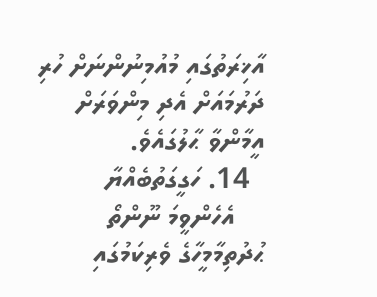އާޚިރަތުގައި މުއުމިނުންނަށް ހުރި ދަރުމައަށް އެދި މިންވަރަށް އީމާންވާ ޙާލުގައެވެ.
  14. ހަގީގަތުބެއްޔާ
    އެހެންވީމަ ނޫންތޯ ޙުދުތިމާމީހާގެ ވެރިކަމުގައި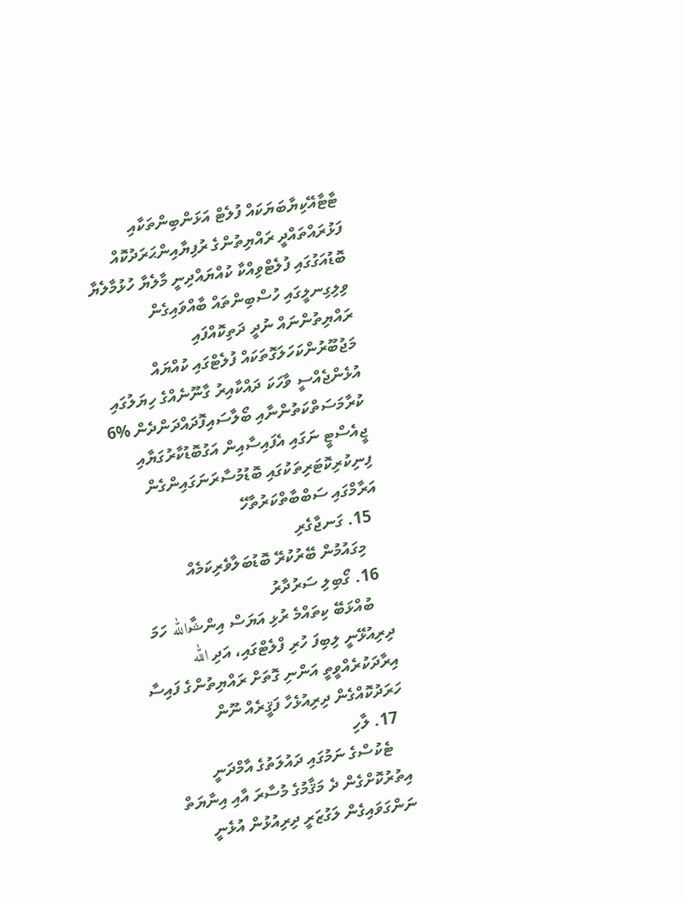ޓާޓާއޭކިޔާބަޔަކައް ފުލެޓް އަޅަންބިންތަކާއި ފަޅުރައްތައްދީ ރައްޔިތުންގެ ރުފިޔާއިންޙަރަދުކޮއް ބޮޑުއަގުގައި ފުލެޓްވިއްކާ ކުއްޔައްދިނީ މާލެޔާ ހުޅުމާލެޔާ ވިލިގިނލީގައި ހުސްބިންތައް ބާއްވައިގެން ރައްޔިތުންނައް ނުދީ ދަތިކޮއްފައި މަޖުބޫރުންކަހަލަގޮތަކައް ފުލެޓްގައި ކުއްޔައް އުޅެންޖެއްސީ ވާހަކަ ދައްކާއިރު ގާނޫނެއްގެ ހިޔަލުގައި ކުރާމަސަތްކަތުންނާއި ބޯލާސައިފޮދައްދަންދެން %6 ޖީއެސްޓީ ނަގައި އެފައިސާއިން އަގުބޮޑުކާރުގަޔާއި ފިނިކުރިކޮޓަރިތަކުގައި ބޮޑުމުސާރަނަގައިންގެން އަރާމްގައި ސަބްބާތްކަރުތާހޭ
  15. ގަނޖާގެރި
    މިގައުމުން ބޭރުކުރޭ ބޮޑުބަލާވެރިކަމެއް
  16. ގޯބިލި ސަރުދާރު
    ބުއްޅަބޭ ކިތައްމެ ރުޅި އަޔަސް އިންޝާالله ހަމަ ދިރިއުޅޭނީ ލިބިފަ ހުރި ފްލެޓްގައި، އަދި الله އިރާދަކުރެއްވީތީ އަންނި ގޮތަށް ރައްޔިތުންގެ ފައިސާ ހަރަދުކޮއްގެން ދިރިއުޅެހާ ފަޤީރެއް ނޫން
  17. ލާހި
    ޓެކުސްގެ ނަމުގައި ދައުލަތުގެ އާމްދަނީ އިތުރުކޮށްގެން ދެ މަޤާމުގެ މުސާރަ އާއި އިނާޔަތް ނަންގަވައިގެން ލަގުޒަރީ ދިރިއުޅުން އުޅެނީ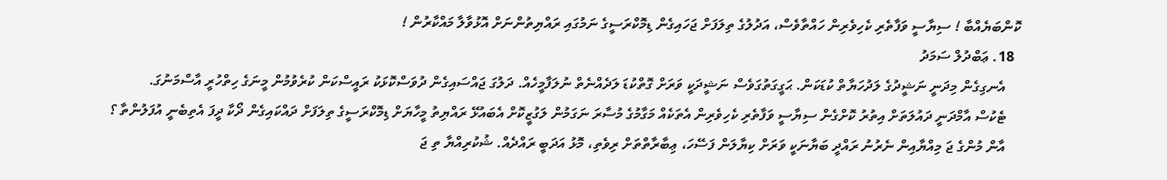ކޮންބަޔެއްބާ ! ސިޔާސީ ވަފާތެރި ކެހިވެރިން ހައްތާވެސް، އަދުލުގެ ތިލަފަށް ޖަހައިގެން ޑިމޮކްރަސީގެ ނަމުގައި ރައްޔިތުންނަށް އޮޅުވާލާ މައްކާރުން !
  18. ޢަބްދުލް ސަމަދު
    އެނގިގެން މިދަނީ ނަޝީދުގެ ލަދުހަޔާތް ކުޑަކަން. ޙަގީގަތުގަވެސް ނަޝީދަކީ ވަރަށް ގޮތްކުޑަ ލަދެއްނެތް ނުލަފާމީހެއް. ދަލުގަ ޖައްސައިގެން ދުވަސްކޮޅަކު ރައީސްކަން ކުރެވުމުން މީނަގެ ހިތްހުރީ އާސްމަނުގަ.
    ޓެކުސް އާމްދަނީ ދައުލަތަށް އިތުރު ކޮށްގެން ސިޔާސީ ވަފާތެރި ކެހިވެރިން އެތަކެއް މަގާމުގެ މުސާރަ ނަގަމުން ލަގުޒީކޮށް އެބައުޅޭ ރައްޔިތު މީހާޔަށް ޑިމޮކްރަސީގެ ތިލަފަށް ދައްކައިގެން ދޯކާ ދީފަ އެތިބެނީ އުފަލުންތާ ؟
    އާން މުންގެ ޖަ މިއްޔާއިން ނެރުނު ރައްދީ ބަޔާނަކީ ވަރަށް ކިޔާލަން ފަސޭހަ، ޢިބާރާތްތަށް ރިވެތި، މޮޅު އަދަބީ ރައްދެއް. ޝުކުރިއްޔާ ތި ޖަ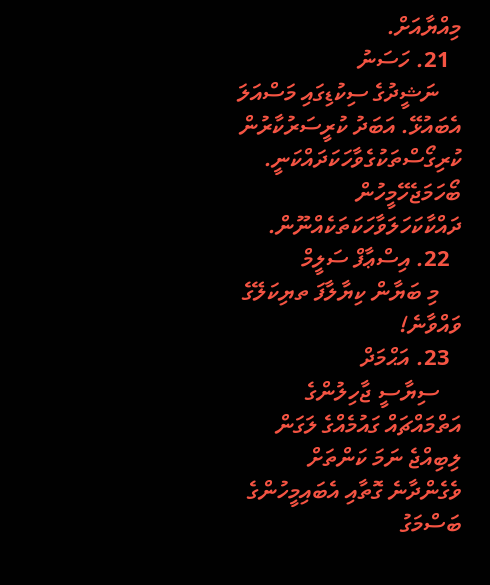މިއްޔާއަށް.
  21. ހަސަނު
    ނަޝީދުގެ ސިކުޑިގައި މަސްއަލަ އެބައުޅޭ. އަބަދު ކުރީސަރުކާރުން ކުރިގޯސްތަކުގެވާހަކަދައްކަނީ. ބޯހަމަޖެހޭމީހުން ދައްކާކަހަލަވާހަކަތަކެއްނޫން.
  22. އިސްޢާފް ސަލީމް
    މި ބަޔާން ކިޔާލާފަ ތޔިކަލޭގެ ވައްވާނެ!
  23. އަޙްމަދް
    ސިޔާސީ ޖާހިލުންގެ އަތްމައްޗައް ގައުމެއްގެ ލަގަން ލިބިއްޖެ ނަމަ ކަންތަށް ވެގެންދާނެ ގޮތާއި އެބައިމީހުންގެ ބަސްމަގު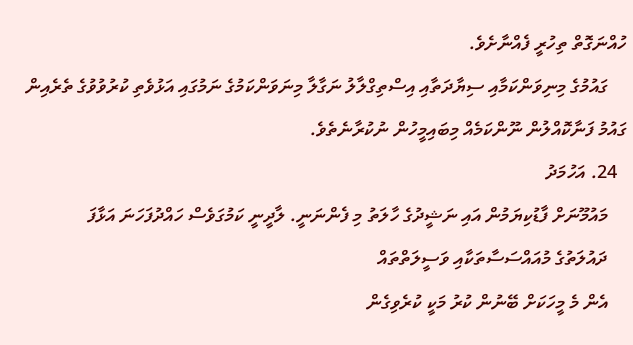ހުއްނަގޮތް ތިހުރީ ފެއްނާށެވެ.
    ގައުމުގެ މިނިވަންކަމާއި ސިޔާދަތާއި އިސްތިގްލާލު ނަގާލާ މިނަވަންކަމުގެ ނަމުގައި އަޅުވެތި ކުރުވުވުގެ ތެރެއިން ގައުމު ފަނާކޮއްލުން ނޫންކަމެއް މިބައިމީހުން ނުކުރާނެތެވެ.
  24. އަހުމަދު
    މައުމޫނަށް ފާޑުކިޔަމުން އައި ނަޝީދުގެ ހާލަތު މި ފެންނަނީ. ލާދީނީ ކަމުގަވެސް ހައްދުފަހަނަ އަޅާފަ
    ދައުލަތުގެ މުއައްސަސާތަކާއި ވަސީލަތްތައް
    އެން މެ މީހަކަށް ބޭނުން ކުރު މަކީ ކުރެވިގެން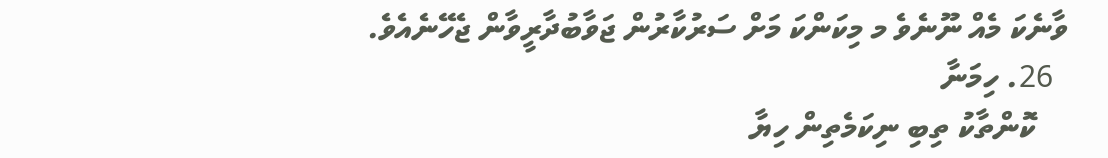ވާނެކަ މެއް ނޫނެވެ މ މިކަންކަ މަށް ސަރުކާރުން ޖަވާބުދާރީވާން ޖެހޭނެއެވެ.
  26. ހިމަނާ
    ކޮންތާކު ތިބި ނިކަމެތިން ހިޔާ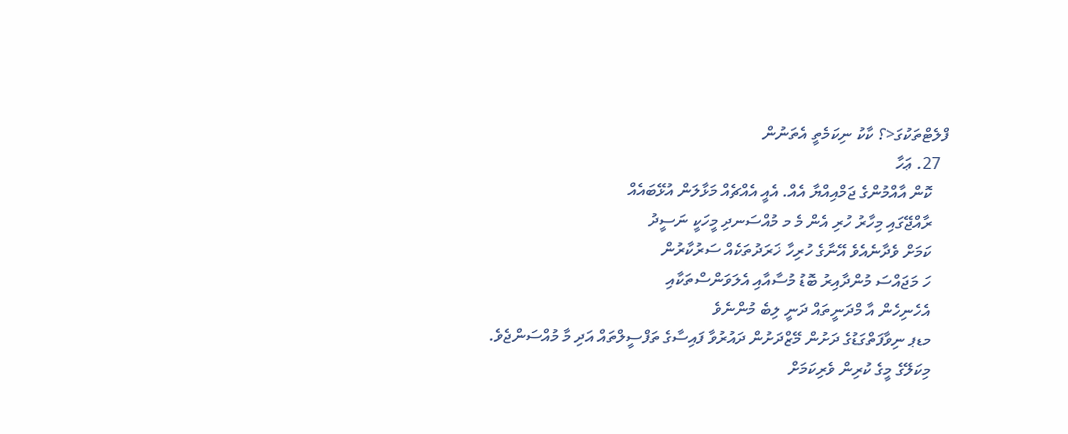ފްލެޓްތަކުގަ<؟ ކާކު ނިކަމެތީ އެތަނުން
  27. ޢަހާ
    ކޮން އާއްމުންގެ ޖަމްއިއްޔާ އެއް. އެއީ އެއްޗެއް މަޅާލަން އުޅޭބައެއް
    ރާއްޖޭގައި މިހާރު ހުރި އެން މެ މ މުއްސަނދި މީހަކީ ނަސީދު
    ކަމަށް ވެދާނެއެވެ އޭނާގެ ހުރިހާ ޚަރަދުތަކެއް ސަރުކާރުން
    ހަ މަޖައްސަ މުންދާއިރު ބޮޑު މުސާއާއި އެލަވަންސްތަކާއި
    އެހެނިހެން އާ މްދަނީތައް ދަނީ ލިބެ މުންނެވެ
    މޑޕ ނިވާފަތްގަޑުގެ ދަށުން މޭޒްދަށުން ދައުރުވާ ފައިސާގެ ތަފްސީލްތައް އަދި މާ މުއްސަންޖެވެ.
    މިކަލޭގެ މީގެ ކުރިން ވެރިކަމަށް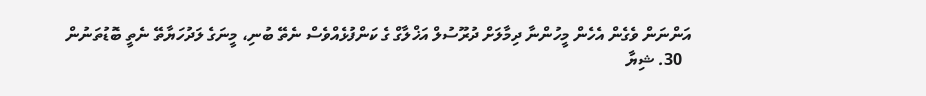އަންނަން ވެގެން އެހެން މީހުންނާ ދިމާލަށް ދުރޫސުލް އަޚްލާގް ގެ ކަންފުޅެއްވެސް ނެތޭ ބުނި، މީނަގެ ލަދުހަޔާތޭ ނެތީ ބޮޑުތަނުން
  30. ޝިޔާ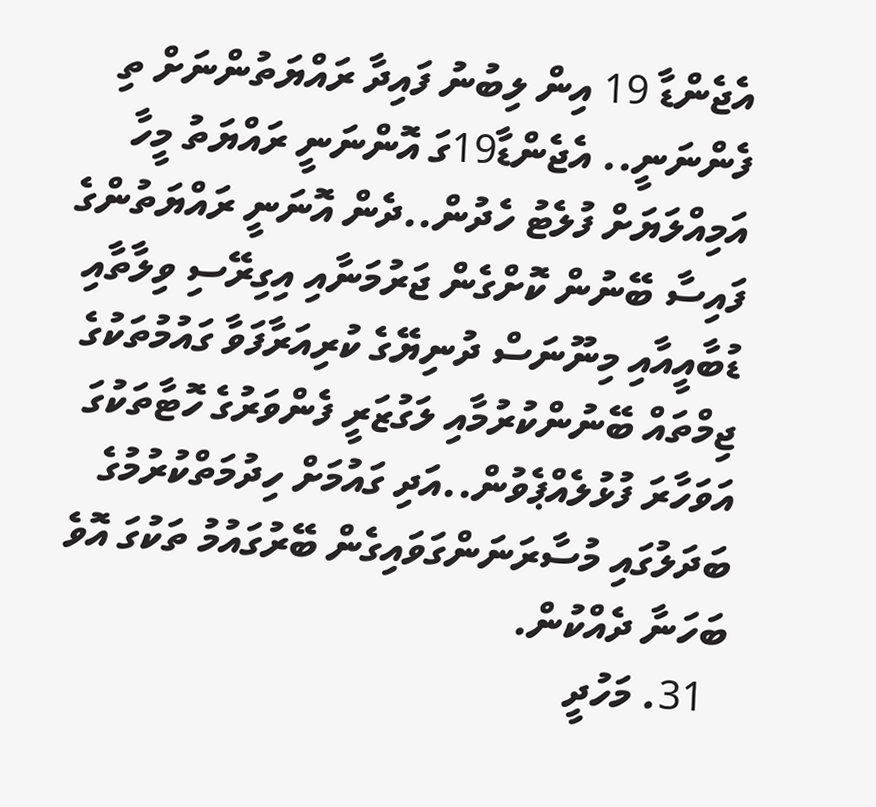އެޖެންޑާ 19 އިން ލިބުނު ފައިދާ ރައްޔަތުންނަށް ތި ފެންނަނީ.. އެޖެންޑާ19ގަ އޮންނަނީ ރައްޔަތު މީހާ އަމިއްލަޔަށް ފުލެޓު ހެދުން..ދެން އޮނަނީ ރައްޔަތުންގެ ފައިސާ ބޭނުން ކޮށްގެން ޖަރުމަނާއި އިގިރޭސި ވިލާތާއި ޑުބާއީއާއި މިނޫނަސް ދުނިޔޭގެ ކުރިއަރާފަވާ ގައުމުތަކުގެ ޖިމްތައް ބޭނުންކުރުމާއި ލަގުޒަރީ ފެންވަރުގެ ހޮޓާތަކުގަ އަވަހާރަ ފުޅުލެއްޕެވުން..އަދި ގައުމަށް ހިދުމަތްކުރުމުގެ ބަދަލުގައި މުސާރަނަންގަވައިގެން ބޭރުގައުމު ތަކުގަ އޮވެ ބަހަނާ ދެއްކުން.
  31. މަހުދީ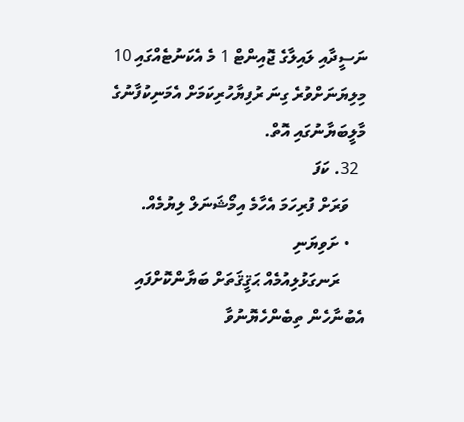ނަސީދާއި ލައިލާގެ ޖޮއިންޓް 1 މެ އެކަނުޓެއްގައި 10 މިލިޔަނަށްވުރެ ގިނަ ރުފިޔާހުރިކަމަށް އެމަނިކުފާނުގެ މާލީބަޔާނުގައި އޮތް.
  32. ކަފަ
    ވަރަށް ފުރިހަމަ އެހާމެ އިމޯޝަނަލް ލިޔުމެއް.
    • ށަވިޔަނި
      ރަނގަޅުލިއުމެއް ޙަޤީޤަތަށް ބަޔާންކޮށްފައި އެބުނާހެން ތިބެންހެޔޮނުވާ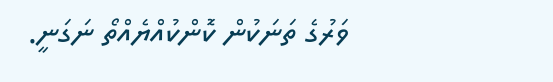ވަރުގެ ތަނަކުން ކޮންކުއްޔެއްތޯ ނަގަނީ.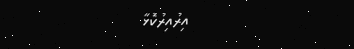އިރުއިރުކޮޅާ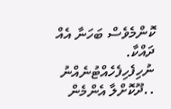ކޮންމެވެސް ބަހަނާ އެއް ދައްކާ. ނުހިފެހިފެހެއްޓުނެއްނު ..ދޫކޮށްލާ އެންމެން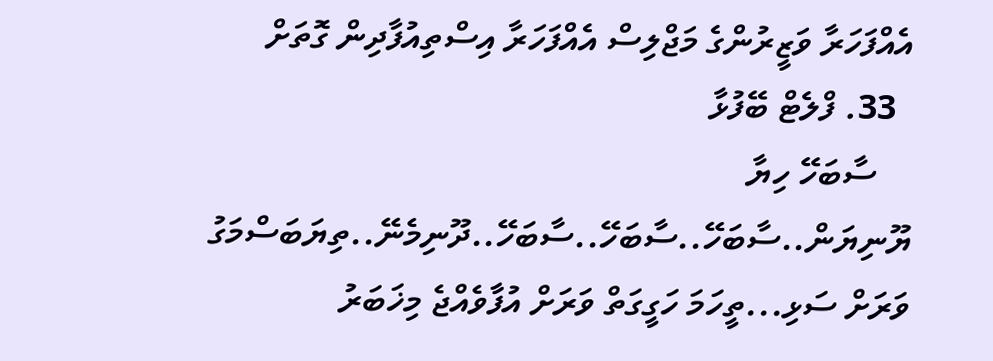އެއްފަހަރާ ވަޒީރުންގެ މަޖްލިސް އެއްފަހަރާ އިސްތިއުފާދިން ގޮތަށް
  33. ފްލެޓް ބޭފުޅާ
    ސާބަހޭ ހިޔާ ޔޫނިޔަން..ސާބަހޭ..ސާބަހޭ..ސާބަހޭ..ދޫނިމެނޭ..ތިޔަބަސްމަގު ވަރަށް ސަޅި...ތީހަމަ ހަގީގަތް ވަރަށް އުފާވެއްޖެ މިޚަބަރު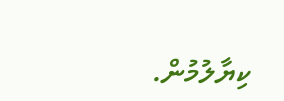ކިޔާލުމުން.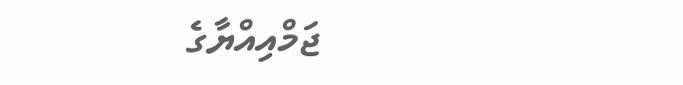ޖަމްއިއްޔާގެ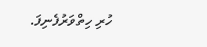ހުރި ހިތްވަރުފެނިފަ.